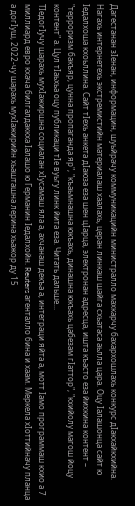Дагестанан зIенан, информацин, шуьйрачу коммуникацийн министралло махкарчу бахархошлахь конкурс дIакхайкхийна. Нагахь интернетехь экстремистийн материалаш хаалахь, церан линкаш шайга схьатаса аьлла цара. Оцу Iалашонца сайт ю Iедалхоша кхоьллина. Сайт тIехь анкета дIаюза еза шен цIарца, электронан адресца, ишта къасто еза йихкина контент – "терроризм бакъяр, цунна пропаганда яр", "къаьмнашна юкъахь, динашна юкъахь цабезам гIаттор", "кхийолу магош йоцу контент" а. Цул тIаьхьа оцу публикаци тIе вуьгу линк йита еза. Читать дальше...
ТIедогIучу шарахь мухIажиршна социалан хIусамаш яла а, ахчанаш декъа а, интеграци яйта а, мотт Iамо программаш кхио а 7 миллиард евро кхача билгалдаккха Iалашо ю Германин Iедалхойн. Reuters агенталло бина и хаам. Меркела хIоттийначу планца а догIуш, 2022-чу шарахь мухIажирийн хьашташна лерина хьажор ду 15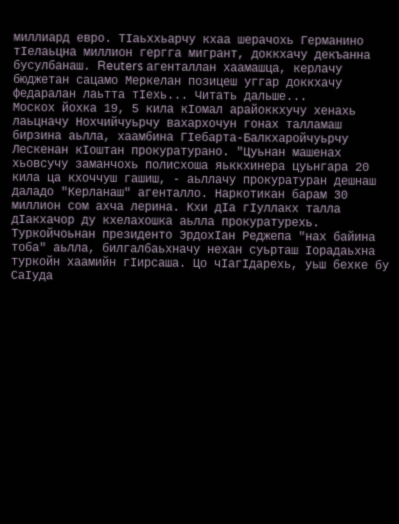миллиард евро. ТIаьххьарчу кхаа шерачохь Германино тIелаьцна миллион гергга мигрант, доккхачу декъанна бусулбанаш. Reuters агенталлан хаамашца, керлачу бюджетан сацамо Меркелан позицеш уггар доккхачу федаралан лаьтта тIехь... Читать дальше...
Москох йохка 19, 5 кила кIомал арайоккхучу хенахь лаьцначу Нохчийчуьрчу вахархочун гонах талламаш бирзина аьлла, хаамбина ГIебарта-Балкхаройчуьрчу Лескенан кIоштан прокуратурано. "Цуьнан машенах хьовсучу заманчохь полисхоша яьккхинера цуьнгара 20 кила ца кхоччуш гашиш, - аьллачу прокуратуран дешнаш даладо "Керланаш" агенталло. Наркотикан барам 30 миллион сом ахча лерина. Кхи дIа гIуллакх талла дIакхачор ду кхелахошка аьлла прокуратурехь.
Туркойчоьнан президенто ЭрдохIан Реджепа "нах байина тоба" аьлла, билгалбаьхначу нехан суьрташ Iорадаьхна туркойн хаамийн гIирсаша. Цо чIагIдарехь, уьш бехке бу СаIуда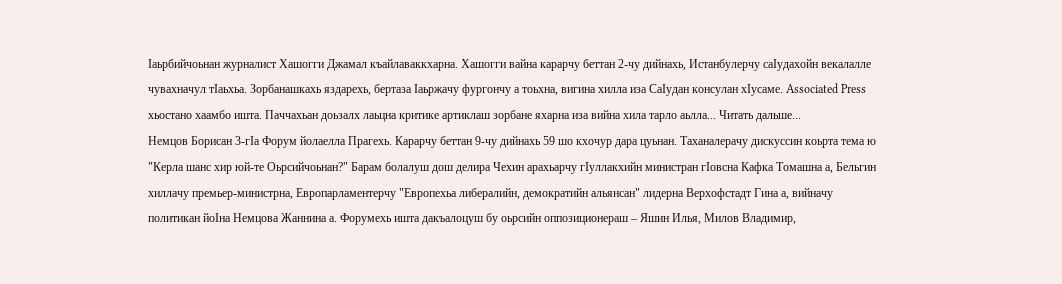Iаьрбийчоьнан журналист Хашогги Джамал къайлаваккхарна. Хашогги вайна карарчу беттан 2-чу дийнахь, Истанбулерчу саIудахойн векалалле чувахначул тIаьхьа. Зорбанашкахь яздарехь, бертаза Iаьржачу фургончу а тоьхна, вигина хилла иза СаIудан консулан хIусаме. Associated Press хьостано хаамбо ишта. Паччахьан доьзалх лаьцна критике артиклаш зорбане яхарна иза вийна хила тарло аьлла... Читать дальше...
Немцов Борисан 3-гIа Форум йолаелла Прагехь. Карарчу беттан 9-чу дийнахь 59 шо кхочур дара цуьнан. Таханалерачу дискуссин коьрта тема ю "Керла шанс хир юй-те Оьрсийчоьнан?" Барам болалуш дош делира Чехин арахьарчу гIуллакхийн министран гIовсна Кафка Томашна а, Бельгин хиллачу премьер-министрна, Европарламентерчу "Европехьа либералийн, демократийн альянсан" лидерна Верхофстадт Гина а, вийначу политикан йоIна Немцова Жаннина а. Форумехь ишта дакъалоцуш бу оьрсийн оппозиционераш – Яшин Илья, Милов Владимир,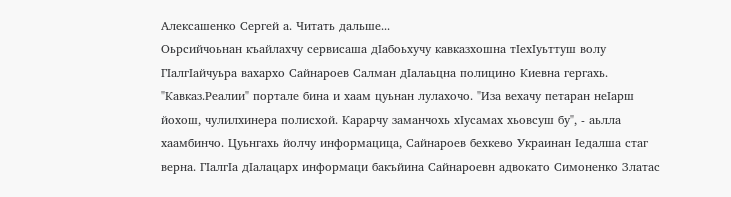Алексашенко Сергей а. Читать дальше...
Оьрсийчоьнан къайлахчу сервисаша дIабоьхучу кавказхошна тIехIуьттуш волу ГIалгIайчуьра вахархо Сайнароев Салман дIалаьцна полицино Киевна гергахь. "Кавказ.Реалии" портале бина и хаам цуьнан лулахочо. "Иза вехачу петаран неIарш йохош, чулилхинера полисхой. Карарчу заманчохь хIусамах хьовсуш бу", - аьлла хаамбинчо. Цуьнгахь йолчу информацица, Сайнароев бехкево Украинан Iедалша стаг верна. ГIалгIа дIалацарх информаци бакъйина Сайнароевн адвокато Симоненко Златас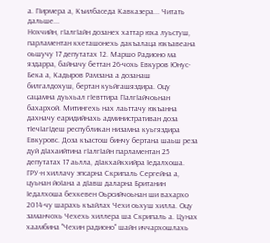а. ГIирмера а, Къилбаседа Кавказера... Читать дальше...
Нохчийн, гIалгIайн дозанех хаттар юха луьстуш, парламентан кхеташонехь дакъалаца юкъавеана оьшучу 17 депутатах 12. Маршо Радионо ма яздарра, байначу беттан 26-чохь Евкуров Юнус-Бека а, Кадыров Рамзана а дозанаш билгалдохуш, бертан куьйгашяздира. Оцу сацамна дуьхьал гIевттира ГIалгIайчоьнан бахархой. Митингехь нах лаьттачу юкъанна дахначу еаридийнахь административан доза тIечIагIдеш республикан низамна куьгяздира Евкуровс. Доза къастош бинчу бертана шаьш реза дуй дIахаийтина гIалгIайн парламентан 25 депутатах 17 аьлла, дIакхайкхийра Iедалхоша.
ГРУ-н хиллачу эпсарна Скрипаль Сергейна а, цуьнан йоIана а дIавш даларна Британин Iедалхоша бехкевен Оьрсийчоьнан ши вахархо 2014-чу шарахь къайлах Чехи оьхуш хилла. Оцу заманчохь Чехехь хиллера ша Скрипаль а. Цунах хаамбина "Чехин радионо" шайн иччархошлахь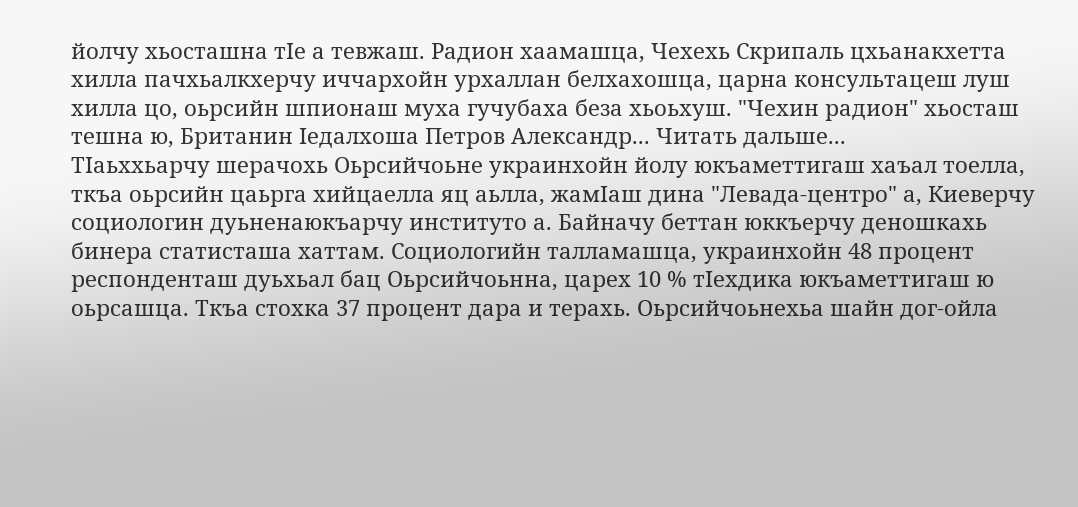йолчу хьосташна тIе а тевжаш. Радион хаамашца, Чехехь Скрипаль цхьанакхетта хилла пачхьалкхерчу иччархойн урхаллан белхахошца, царна консультацеш луш хилла цо, оьрсийн шпионаш муха гучубаха беза хьоьхуш. "Чехин радион" хьосташ тешна ю, Британин Iедалхоша Петров Александр... Читать дальше...
ТIаьххьарчу шерачохь Оьрсийчоьне украинхойн йолу юкъаметтигаш хаъал тоелла, ткъа оьрсийн цаьрга хийцаелла яц аьлла, жамIаш дина "Левада-центро" а, Киеверчу социологин дуьненаюкъарчу институто а. Байначу беттан юккъерчу деношкахь бинера статисташа хаттам. Социологийн талламашца, украинхойн 48 процент респонденташ дуьхьал бац Оьрсийчоьнна, царех 10 % тIехдика юкъаметтигаш ю оьрсашца. Ткъа стохка 37 процент дара и терахь. Оьрсийчоьнехьа шайн дог-ойла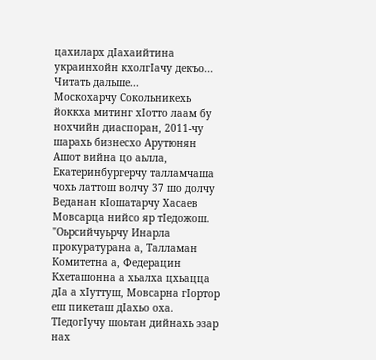цахиларх дIахаийтина украинхойн кхолгIачу декъо... Читать дальше...
Москохарчу Сокольникехь йоккха митинг хIотто лаам бу нохчийн диаспоран, 2011-чу шарахь бизнесхо Арутюнян Ашот вийна цо аьлла, Екатеринбургерчу талламчаша чохь латтош волчу 37 шо долчу Веданан кIошатарчу Хасаев Мовсарца нийсо яр тIедожош. "Оьрсийчуьрчу Инарла прокуратурана а, Талламан Комитетна а, Федерацин Кхеташонна а хьалха цхьацца дIа а хIуттуш, Мовсарна гIортор еш пикеташ дIахьо оха. ТIедогIучу шоьтан дийнахь эзар нах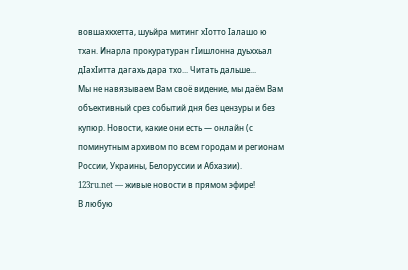вовшахкхетта, шуьйра митинг хIотто Iалашо ю тхан. Инарла прокуратуран гIишлонна дуьххьал дIахIитта дагахь дара тхо... Читать дальше...
Мы не навязываем Вам своё видение, мы даём Вам объективный срез событий дня без цензуры и без купюр. Новости, какие они есть — онлайн (с поминутным архивом по всем городам и регионам России, Украины, Белоруссии и Абхазии).
123ru.net — живые новости в прямом эфире!
В любую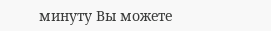минуту Вы можете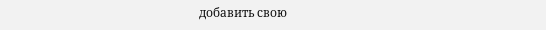добавить свою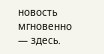новость мгновенно — здесь.